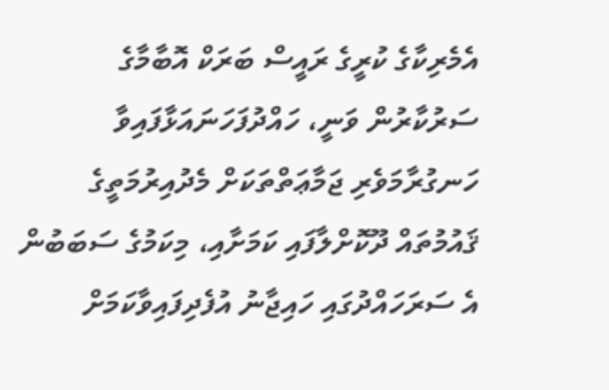އެމެރިކާގެ ކުރީގެ ރައީސް ބަރަކް އޮބާމާގެ ސަރުކާރުން ވަނީ، ހައްދުފަހަނައަޅާފައިވާ ހަނގުރާމަވެރި ޖަމާޢަތްތަކަށް މެދުއިރުމަތީގެ ޤައުމުތައް ދޫކޮށްލާފައި ކަމަށާއި، މިކަމުގެ ސަބަބުން އެ ސަރަހައްދުގައި ހައިޖާނު އުފެދިފައިވާކަމަށް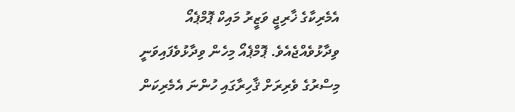އެމެރިކާގެ ޚާރިޖީ ވަޒީރު މައިކް ޕޮމްޕެއޯ ވިދާޅުވެއްޖެއެވެ. ޕޮމްޕެއޯ މިހެން ވިދާޅުވެފައިވަނީ މިސްރުގެ ވެރިރަށް ޤާހިރާގައި ހުންނަ އެމެރިކަން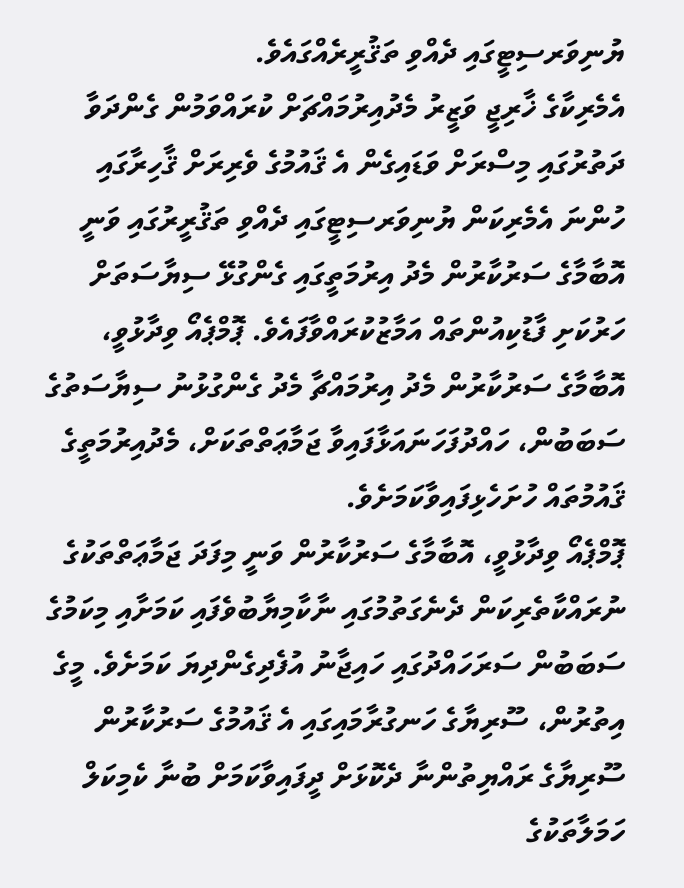ޔުނިވަރސިޓީގައި ދެއްވި ތަޤުރީރެއްގައެވެ.
އެމެރިކާގެ ޚާރިޖީ ވަޒީރު މެދުއިރުމައްޗަށް ކުރައްވަމުން ގެންދަވާ ދަތުރުގައި މިސްރަށް ވަޑައިގެން އެ ޤައުމުގެ ވެރިރަށް ޤާހިރާގައި ހުންނަ އެމެރިކަން ޔުނިވަރސިޓީގައި ދެއްވި ތަޤުރީރުގައި ވަނީ އޮބާމާގެ ސަރުކާރުން މެދު އިރުމަތީގައި ގެންގުޅޭ ސިޔާސަތަށް ހަރުކަށި ފާޑުކިއުންތައް އަމާޒުކުރައްވާފައެވެ. ޕޮމްޕެއޯ ވިދާޅުވީ، އޮބާމާގެ ސަރުކާރުން މެދު އިރުމައްޗާ މެދު ގެންގުޅުނު ސިޔާސަތުގެ ސަބަބުން، ހައްދުފަހަނައަޅާފައިވާ ޖަމާޢަތްތަކަށް، މެދުއިރުމަތީގެ ޤައުމުތައް ހުށަހެޅިފައިވާކަމަށެވެ.
ޕޮމްޕެއޯ ވިދާޅުވީ، އޮބާމާގެ ސަރުކާރުން ވަނީ މިފަދަ ޖަމާޢަތްތަކުގެ ނުރައްކާތެރިކަން ދެނެގަތުމުގައި ނާކާމިޔާބުވެފައި ކަމަށާއި މިކަމުގެ ސަބަބުން ސަރަހައްދުގައި ހައިޖާނު އުފެދިގެންދިޔަ ކަމަށެވެ. މީގެ އިތުރުން، ސޫރިޔާގެ ހަނގުރާމައިގައި އެ ޤައުމުގެ ސަރުކާރުން ސޫރިޔާގެ ރައްޔިތުންނާ ދެކޮޅަށް ދީފައިވާކަމަށް ބުނާ ކެމިކަލް ހަމަލާތަކުގެ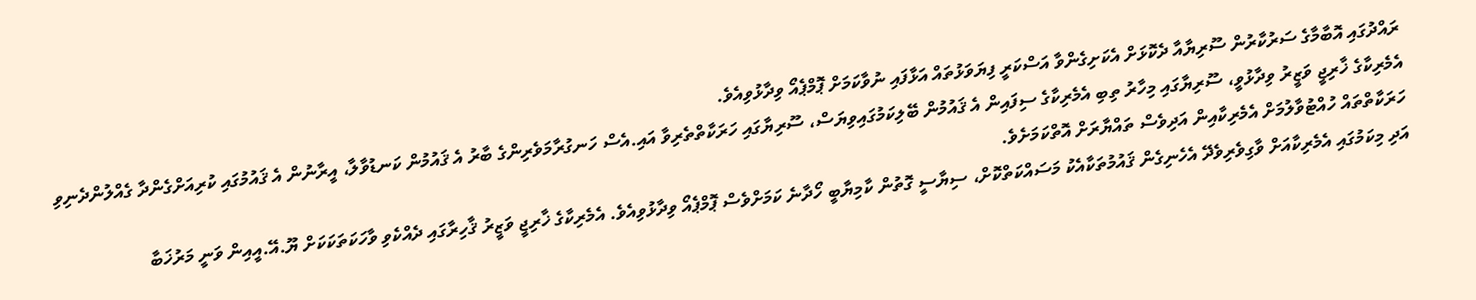ރައްދުގައި އޮބާމާގެ ސަރުކާރުން ސޫރިޔާއާ ދެކޮޅަށް އެކަށިގެންވާ އަސްކަރީ ފިޔަވަޅުތައް އަޅާފައި ނުވާކަމަށް ޕޮމްޕެއޯ ވިދާޅުވިއެވެ.
އެމެރިކާގެ ޚާރިޖީ ވަޒީރު ވިދާޅުވީ، ސޫރިޔާގައި މިހާރު ތިބި އެމެރިކާގެ ސިފައިން އެ ޤައުމުން ބޭލިކަމުގައިވިޔަސް، ސޫރިޔާގައި ހަރަކާތްތެރިވާ އައި.އެސް ހަނގުރާމަވެރިންގެ ބާރު އެ ޤައުމުން ކަނޑުވާލާ، އީރާނުން އެ ޤައުމުގައި ކުރިއަށްގެންދާ ގެއްލުންދެނިވި ހަރަކާތްތައް ހުއްޓުވާލުމަށް އެމެރިކާއިން އަދިވެސް ތައްޔާރަށް އޮތްކަމަށެވެ.
އަދި މިކަމުގައި އެމެރިކާއަށް ވާގިވެރިވެދޭ އެހެނިގެން ޤައުމުތަކާއެކު މަސައްކަތްކޮށް، ސިޔާސީ ގޮތުން ކާމިޔާބީ ހޯދާނެ ކަމަށްވެސް ޕޮމްޕެއޯ ވިދާޅުވިއެވެ. އެމެރިކާގެ ޚާރިޖީ ވަޒީރު ޤާހިރާގައި ދެއްކެވި ވާހަކަތަކަކަށް ޔޫ.އޭ.އީއިން ވަނީ މަރުޚަބާ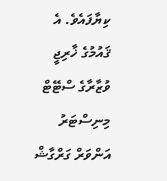ކިޔާފައެވެ. އެ ޤައުމުގެ ޚާރިޖީ ވުޒާރާގެ ސްޓޭޓް މިނިސްޓަރު އަންވަރް ގަރްގާޝް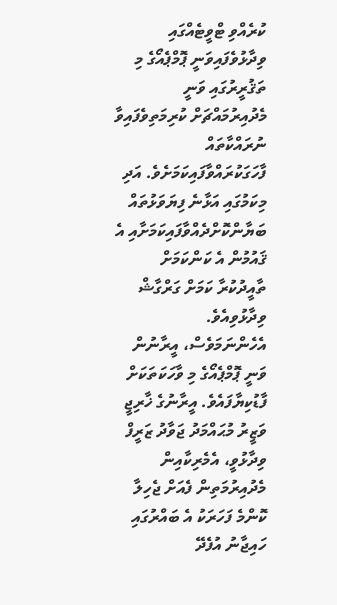ކުރެއްވި ޓްވީޓެއްގައި ވިދާޅުވެފައިވަނީ ޕޮމްޕެއޯގެ މި ތަޤުރީރުގައި ވަނީ މެދުއިރުމައްޗަށް ކުރިމަތިވެފައިވާ ނުރައްކާތައް ފާހަގަކުރައްވާފައިކަމަށެވެ. އަދި މިކަމުގައި އަޅާނެ ފިޔަވަޅުތައް ބަޔާންކޮށްދެއްވާފައިކަމަށާއި އެ ޤައުމުން އެ ކަންކަމަށް ތާއީދުކުރާ ކަމަށް ގަރްގާޝް ވިދާޅުވިއެވެ.
އެހެންނަމަވެސް، އީރާނުން ވަނީ ޕޮމްޕެއޯގެ މި ވާހަކަތަކަށް ފާޑުކިޔާފައެވެ. އީރާނުގެ ޚާރިޖީ ވަޒީރު މުޙައްމަދު ޖަވާދު ޒަރީފް ވިދާޅުވީ، އެމެރިކާއިން މެދުއިރުމަތިން ފެއަށް ޖެހިލާ ކޮންމެ ފަހަރަކު އެ ބައްރުގައި ހައިޖާނު އުފެދޭ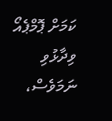ކަމަށް ޕޮމްޕެއޯ ވިދާޅުވި ނަމަވެސް،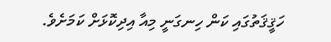ހަޤީޤަތުގައި ކަން ހިނގަނީ މިއާ އިދިކޮޅަށް ކަމަށެވެ.